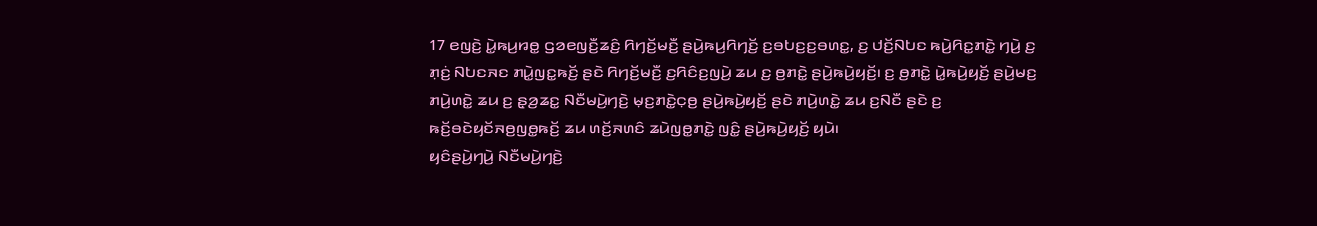17 ꤕꤜꤢꤧ꤬ ꤣꤧ꤭ꤒꤣ꤬ꤙꤥ꤭ ꤞꤤꤕꤜꤢꤪ꤬ꤘꤢꤨ꤬ ꤖꤚꤢꤩ꤬ꤗꤢꤪ꤬ ꤔꤣꤧ꤬ꤒꤣ꤬ꤖꤚꤢꤩ꤬ ꤢ꤬ꤋꤝꤢ꤬ꤢ꤬ꤋꤛꤢ꤭, ꤢ꤬ ꤓꤢꤩ꤬ꤡꤝꤢ ꤒꤣꤧ꤬ꤖꤢ꤭ꤊꤢꤧ꤭ ꤚꤣꤧ꤬ ꤢ꤬ ꤊ꤫ꤢꤦ꤬ ꤡꤝꤢꤏꤢ ꤊꤣꤧ꤭ꤜꤢ꤭ꤒꤢꤩ꤬ ꤔꤢꤧ ꤖꤚꤢꤩ꤬ꤗꤢꤪ꤬ ꤢ꤬ꤖꤢꤨꤢ꤬ꤜꤣꤧ꤬ ꤘꤣ ꤢ꤬ ꤥ꤬ꤊꤢꤧ꤭ ꤔꤣꤧ꤬ꤒꤣꤧ꤬ꤟꤢꤩ꤬꤯ ꤢ꤬ ꤥ꤬ꤊꤢꤧ꤭ ꤣꤧ꤭ꤒꤣꤧ꤬ꤟꤢꤩ꤬ ꤔꤣꤧ꤬ꤗꤢ꤬ ꤊꤣꤧ꤬ꤛꤢꤧ꤭ ꤘꤣ ꤢ꤬ ꤔ꤫ꤤ꤬ꤘꤢ꤭ ꤡꤢꤪꤗꤣꤧ꤬ꤚꤢꤧ꤬ ꤗ꤫ꤢ꤬ꤊꤢꤧ꤭ꤍ꤫ꤥ꤬ ꤔꤣꤧ꤬ꤒꤣꤧ꤬ꤟꤢꤩ꤬ ꤔꤢꤧ ꤊꤣꤧ꤬ꤛꤢꤧ꤭ ꤘꤣ ꤢ꤬ꤡꤢꤪ ꤔꤢꤧ ꤢ꤬ ꤒꤢꤩ꤬ꤋꤢꤧꤟꤢꤩꤏꤥ꤬ꤜꤥ꤭ꤒꤢꤩ꤬ ꤘꤣ ꤛꤢꤩ꤬ꤏꤛꤢꤨ ꤘꤣꤧꤜꤥ꤭ꤊꤢꤧ꤭ ꤜꤢꤨ꤭ ꤔꤣꤧ꤬ꤒꤣꤧ꤬ꤟꤢꤩ꤬ ꤟꤣꤧ꤯
ꤟꤢꤨꤔꤣꤧ꤬ꤚꤣꤧ꤬ ꤡꤢꤪꤗꤣꤧ꤬ꤚꤢꤧ꤬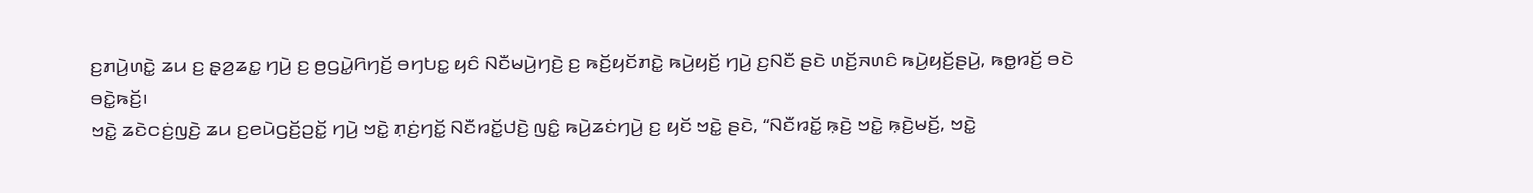ꤢ꤬ꤊꤣꤧ꤬ꤛꤢꤧ꤭ ꤘꤣ ꤢ꤬ ꤔ꤫ꤤ꤬ꤘꤢ꤭ ꤚꤣꤧ꤬ ꤢ꤬ ꤥ꤬ꤞꤣꤧ꤭ꤖꤚꤢꤩ꤬ ꤋꤚꤝꤢ꤭ ꤟꤢꤨ ꤡꤢꤪꤗꤣꤧ꤬ꤚꤢꤧ꤬ ꤢ꤬ ꤒꤢꤩ꤬ꤟꤢꤩꤊꤢꤧ꤭ ꤒꤣꤧ꤬ꤟꤢꤩ꤬ ꤚꤣꤧ꤬ ꤢ꤬ꤡꤢꤪ ꤔꤢꤧ ꤛꤢꤩ꤬ꤏꤛꤢꤨ ꤒꤣꤧ꤬ꤟꤢꤩ꤬ꤔꤣꤧ꤬, ꤒꤥ꤭ꤙꤢꤩ꤬ ꤋꤢꤧ ꤋꤢꤧ꤭ꤒꤢꤩ꤬꤯
ꤠꤢꤧ꤭ ꤘꤢꤧꤍꤢꤦ꤬ꤜꤢꤧ꤬ ꤘꤣ ꤢ꤬ꤕꤣꤧꤞꤢꤩ꤬ꤑꤢꤩ꤭ ꤚꤣꤧ꤬ ꤠꤢꤧ꤭ ꤊ꤫ꤢꤦ꤬ꤚꤢꤩ꤭ ꤡꤢꤪꤙꤢꤩ꤭ꤓꤢꤧ꤬ ꤜꤢꤨ꤭ ꤒꤣꤧ꤬ꤘꤢꤦꤚꤣꤧ꤬ ꤢ꤬ ꤟꤢꤩ ꤠꤢꤧ꤭ ꤔꤢꤧ, “ꤡꤢꤪꤙꤢꤩ꤭ ꤒ꤫ꤢꤧ꤬ ꤠꤢꤧ꤭ ꤒ꤫ꤢꤧ꤬ꤗꤢꤩ꤬, ꤠꤢꤧ꤭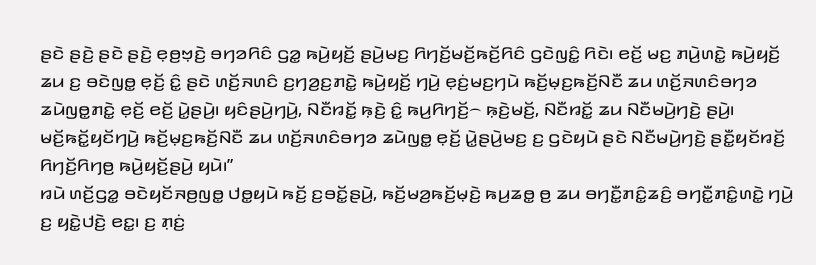ꤔꤢꤧ ꤔꤢꤧ꤬ ꤔꤢꤧ ꤔꤢꤧ꤬ ꤕ꤫ꤥ꤬ꤠ꤫ꤢꤧ꤬ ꤋꤚꤤꤖꤢꤨ ꤞꤤ꤭ ꤒꤣꤧ꤬ꤟꤢꤩ꤬ ꤔꤣꤧ꤬ꤗꤢ꤬ ꤖꤚꤢꤩ꤬ꤗꤢꤩ꤬ꤒꤢꤩ꤬ꤖꤢꤨ ꤞꤢꤧꤜꤢꤨ꤭ ꤖꤢꤧ꤯ ꤕꤢꤩ꤬ ꤗꤢ꤬ ꤊꤣꤧ꤬ꤛꤢꤧ꤭ ꤒꤣꤧ꤬ꤟꤢꤩ꤬ ꤘꤣ ꤢ꤬ ꤋꤢꤧꤜꤥ꤭ ꤕ꤫ꤢꤩ꤬ ꤢꤨ꤭ ꤔꤢꤧ ꤛꤢꤩ꤬ꤏꤛꤢꤨ ꤢ꤬ꤚꤤ꤬ꤢ꤬ꤊꤢꤧ꤭ ꤒꤣꤧ꤬ꤟꤢꤩ꤬ ꤚꤣꤧ꤬ ꤕ꤫ꤢꤦ꤬ꤗꤢ꤬ꤚꤣꤧ ꤒꤢꤩ꤬ꤗ꤫ꤢ꤬ꤒꤢꤩ꤬ꤡꤢꤪ ꤘꤣ ꤛꤢꤩ꤬ꤏꤛꤢꤨꤋꤚꤤ ꤘꤣꤧꤜꤥ꤭ꤊꤢꤧ꤭ ꤕ꤫ꤢꤩ꤬ ꤕꤢꤩ꤬ ꤣꤧ꤭ꤔꤣꤧ꤬꤯ ꤟꤢꤨꤔꤣꤧ꤬ꤚꤣꤧ꤬, ꤡꤢꤪꤙꤢꤩ꤭ ꤒ꤫ꤢꤧ꤬ ꤢꤨ꤭ ꤒꤣ꤬ꤖꤚꤢꤩ꤬꤮ ꤒ꤫ꤢꤧ꤬ꤗꤢꤩ꤬, ꤡꤢꤪꤙꤢꤩ꤭ ꤘꤣ ꤡꤢꤪꤗꤣꤧ꤬ꤚꤢꤧ꤬ ꤔꤣꤧ꤬꤯ ꤗꤢꤩ꤬ꤒꤢꤩ꤭ꤟꤢꤩꤚꤣꤧ꤬ ꤒꤢꤩ꤬ꤗ꤫ꤢ꤬ꤒꤢꤩ꤬ꤡꤢꤪ ꤘꤣ ꤛꤢꤩ꤬ꤏꤛꤢꤨꤋꤚꤤ ꤘꤣꤧꤜꤥ꤭ ꤕ꤫ꤢꤩ꤬ ꤣꤧ꤭ꤔꤣꤧ꤬ꤗꤢ꤬ ꤢ꤬ ꤞꤢꤧꤟꤣꤧ ꤔꤢꤧ ꤡꤢꤪꤗꤣꤧ꤬ꤚꤢꤧ꤬ ꤔꤢꤪ꤭ꤟꤢꤩꤙꤢꤩ꤬ ꤖꤚꤢꤩ꤬ꤖꤚꤥ꤬ ꤒꤣꤧ꤬ꤟꤢꤩ꤬ꤔꤣꤧ꤬ ꤟꤣꤧ꤯”
ꤙꤣꤧ ꤛꤢꤩ꤬ꤞꤤ꤭ ꤋꤢꤧꤟꤢꤩꤏꤥ꤬ꤜꤥ꤭ ꤓꤥ꤭ꤟꤣꤧ ꤒꤢꤩ꤬ ꤢ꤬ꤋꤢꤩ꤭ꤔꤣꤧ꤬, ꤒꤢꤩ꤬ꤗꤤ꤬ꤒꤢꤩ꤬ꤗ꤫ꤢꤧ꤬ ꤒꤣ꤬ꤘꤥ꤭ ꤥ꤬ ꤘꤣ ꤋꤚꤢꤪ꤭ꤊꤢꤨ꤭ꤘꤢꤨ꤬ ꤋꤚꤢꤪ꤭ꤊꤢꤨ꤭ꤛꤢꤧ꤭ ꤚꤣꤧ꤬ ꤢ꤬ ꤟꤢꤧ꤭ꤓꤢꤧ꤬ ꤕꤢ꤭꤯ ꤢ꤬ ꤊ꤫ꤢꤦ꤬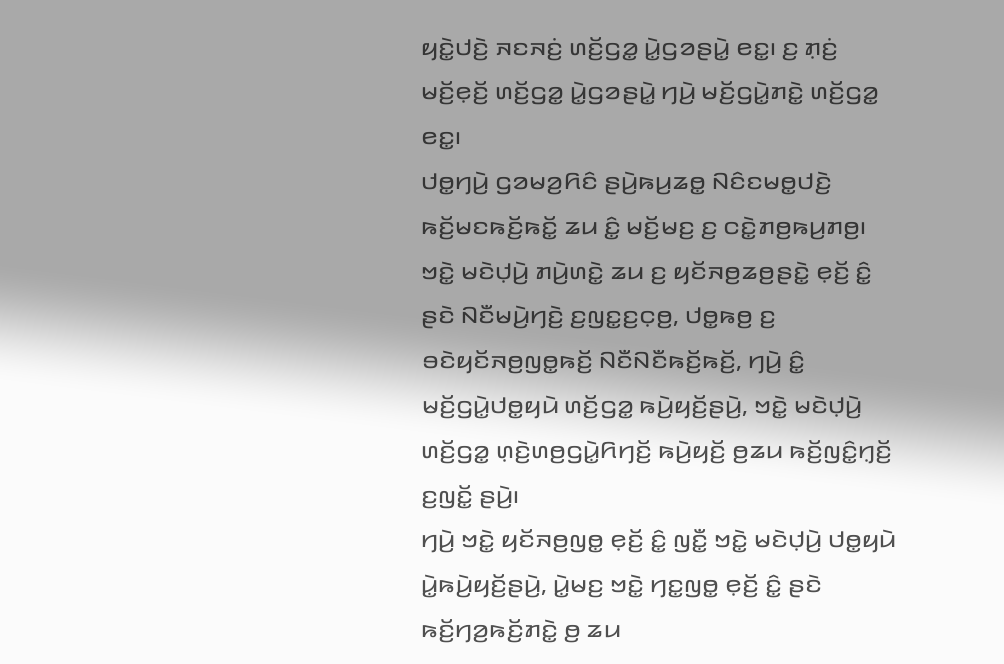ꤟꤢꤧ꤭ꤓꤢꤧ꤬ ꤏꤢꤏꤢꤦ꤬ ꤛꤢꤩ꤬ꤞꤤ꤭ ꤣꤧ꤭ꤞꤤꤔꤣꤧ꤭ ꤕꤢ꤭꤯ ꤢ꤬ ꤊ꤫ꤢꤦ꤬ ꤗꤢꤩ꤬ꤕ꤫ꤢꤩ꤬ ꤛꤢꤩ꤬ꤞꤤ꤭ ꤣꤧ꤭ꤞꤤꤔꤣꤧ꤭ ꤚꤣꤧ꤬ ꤗꤢꤩ꤬ꤞꤣꤧ꤭ꤊꤢꤧ꤭ ꤛꤢꤩ꤬ꤞꤤ꤭ ꤕꤢ꤭꤯
ꤓꤥ꤭ꤚꤣꤧ꤬ ꤞꤤꤗꤤ꤬ꤖꤢꤨ ꤔꤣꤧ꤬ꤒꤣ꤬ꤘꤥ꤭ ꤡꤢꤨꤢꤗꤥ꤭ꤓꤢꤧ꤬ ꤒꤢꤩ꤬ꤗꤢꤒꤢꤩ꤬ꤒꤢꤩ꤭ ꤘꤣ ꤢꤨ꤭ ꤗꤢꤩ꤬ꤗꤢ꤬ ꤢ꤬ ꤍꤢꤧ꤭ꤊꤥ꤬ꤒꤣ꤬ꤊꤥ꤬꤯ ꤠꤢꤧ꤭ ꤗꤢꤧꤓ꤫ꤣꤧ꤬ ꤊꤣꤧ꤬ꤛꤢꤧ꤭ ꤘꤣ ꤢ꤬ ꤟꤢꤩꤏꤥ꤬ꤘꤥ꤬ꤔꤢꤧ꤭ ꤕ꤫ꤢꤩ꤬ ꤢꤨ꤭ ꤔꤢꤧ ꤡꤢꤪꤗꤣꤧ꤬ꤚꤢꤧ꤬ ꤢ꤬ꤜꤢ꤭ꤢ꤬ꤍ꤫ꤥ꤬, ꤓꤥ꤭ꤒꤥ꤬ ꤢ꤬ ꤋꤢꤧꤟꤢꤩꤏꤥ꤬ꤜꤥ꤭ꤒꤢꤩ꤬ ꤡꤢꤪꤡꤢꤪꤒꤢꤩ꤬ꤒꤢꤩ꤬, ꤚꤣꤧ꤬ ꤢꤨ꤭ ꤗꤢꤩ꤬ꤞꤣꤧ꤭ꤓꤥ꤭ꤟꤣꤧ ꤛꤢꤩ꤬ꤞꤤ꤭ ꤒꤣꤧ꤬ꤟꤢꤩ꤬ꤔꤣꤧ꤬, ꤠꤢꤧ꤭ ꤗꤢꤧꤓ꤫ꤣꤧ꤬ ꤛꤢꤩ꤬ꤞꤤ꤭ ꤛ꤫ꤢꤧ꤬ꤛꤥ꤬ꤞꤣꤧ꤭ꤖꤚꤢꤩ꤬ ꤒꤣꤧ꤬ꤟꤢꤩ꤬ ꤥ꤬ꤘꤣ ꤒꤢꤩ꤬ꤜꤢꤨ꤭ꤚ꤫ꤢꤩ꤬ ꤢ꤬ꤜꤢꤩ꤭ ꤔꤣꤧ꤬꤯
ꤚꤣꤧ꤬ ꤠꤢꤧ꤭ ꤟꤢꤩꤏꤥ꤬ꤜꤥ꤭ ꤕ꤫ꤢꤩ꤬ ꤢꤨ꤭ ꤜꤢꤪ꤭ ꤠꤢꤧ꤭ ꤗꤢꤧꤓ꤫ꤣꤧ꤬ ꤓꤥ꤭ꤟꤣꤧ ꤣꤧ꤭ꤒꤣꤧ꤬ꤟꤢꤩ꤬ꤔꤣꤧ꤬, ꤣꤧ꤭ꤗꤢ꤬ ꤠꤢꤧ꤭ ꤚꤢ꤭ꤜꤥ꤭ ꤕ꤫ꤢꤩ꤬ ꤢꤨ꤭ ꤔꤢꤧ ꤒꤢꤩ꤬ꤚꤤ꤬ꤒꤢꤩ꤬ꤊꤢꤧ꤭ ꤥ꤬ ꤘꤣ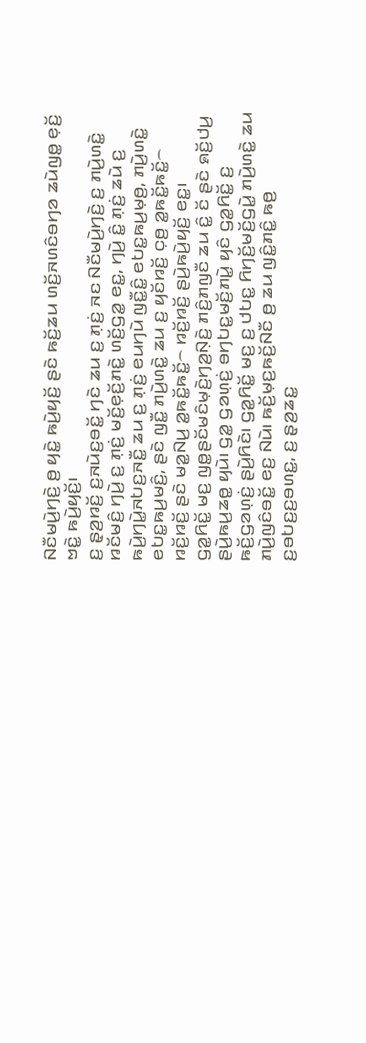ꤡꤢꤪꤗꤣꤧ꤬ꤚꤢꤧ꤬ ꤥ꤬ ꤟꤢꤧ꤭ ꤒꤣꤧ꤬ꤟꤢꤩ꤬ ꤔꤢꤧ ꤒꤢꤩ꤬ꤘꤣ ꤛꤢꤩ꤬ꤏꤛꤢꤨꤋꤚꤤ ꤘꤣꤧꤜꤥ꤭ ꤕ꤫ꤢꤩ꤬ ꤠꤢꤧ꤭ ꤒꤣꤧ꤬ꤟꤢꤩ꤬꤯
ꤢ꤬ ꤔ꤫ꤤ꤬ꤙꤢꤩ꤬ ꤢ꤬ꤏꤣꤧꤢ꤬ꤋꤢꤩ꤭ ꤚꤢꤧ ꤘꤣ ꤢ꤬ ꤊ꤫ꤢꤦ꤬ ꤏꤢ ꤡꤢꤪꤗꤣꤧ꤬ꤚꤢꤧ꤬ ꤢ꤬ ꤊꤣꤧ꤬ꤛꤢꤧ꤭ ꤙꤢꤩꤗꤢꤨ꤬ ꤚꤣꤧ꤬ ꤢ꤬ ꤊ꤫ꤢꤦ꤬ ꤗꤢꤩ꤬ꤕ꤫ꤢꤩ꤬ꤊꤢꤧ꤭ ꤛꤢꤩ꤬ꤞꤤ꤭ ꤕꤢ꤭, ꤚꤣꤧ꤬ ꤢꤨ꤭ ꤊ꤫ꤢꤦ꤬ ꤘꤣꤧ ꤢ꤬ ꤒꤣꤧ꤬ꤚꤣꤧ꤭ꤏꤝꤢ꤬ꤏꤢꤪ꤭ ꤘꤣ ꤢ꤬ ꤊ꤫ꤢꤦ꤬ ꤕꤣꤚꤣꤧ ꤜꤢꤪ꤭ꤢꤨ꤭ ꤕꤝꤢ꤭ꤒꤣ꤬ꤗ꤫ꤥ꤬, ꤊꤣꤧ꤬ꤛꤢꤧ꤭ ꤕꤝꤢ꤭ꤒꤣ꤬ꤗꤢꤨ꤬, ꤔꤢꤧ ꤜꤢꤪ꤭ ꤊꤣꤧ꤬ꤛꤢꤧ꤭ ꤘꤣ ꤢ꤬ ꤟꤢꤩꤙꤢꤩ꤬ ꤍ꤫ꤥ꤬ ꤤ꤭ꤒꤢꤩ꤭ꤒꤢꤩ꤭꤮ ꤙꤢꤩ꤬ꤙꤢꤩ꤬ ꤔꤢꤧ ꤗꤤ꤭ꤡꤣ꤬ ꤤ꤭ꤒꤢꤩ꤭ꤒꤢꤩ꤭꤮ ꤙꤢꤩ꤬ꤙꤢꤩ꤬ ꤔꤣꤧ꤬ꤒꤣꤧ꤬ꤟꤢꤩ꤬ ꤕꤢ꤭꤯
ꤞꤤ꤭ꤖꤢꤩ꤭ ꤗꤢ꤬ ꤜꤥ꤭ꤔꤢꤩꤗꤢꤨꤗ꤫ꤢꤧ꤬ꤚꤤ꤬ꤡ꤫ꤢꤧ꤬ ꤊꤢꤨ꤬ꤊꤜꤢꤪ ꤘꤣ ꤢꤨ꤭ ꤢꤩ ꤔꤢꤧ ꤎꤢꤩ꤬ꤓꤣ꤬ ꤔꤣꤧ꤬ꤒꤣ꤬ꤘꤥ꤭ ꤟꤣꤧ꤯ ꤞꤤ꤭ ꤞꤤꤛ꤫ꤢꤦ꤬ ꤋꤚꤝꤢ꤭ꤗꤢꤩ꤬ꤊꤣꤧ꤭ ꤟꤢꤨ ꤞꤤ꤭ꤖꤢꤩ꤭ ꤢ꤬ ꤒꤢꤩ꤬ꤞꤤꤛ꤫ꤢꤦ꤬ ꤔꤣꤧ꤬ꤖꤢꤧ꤯ ꤞꤤ꤭ꤖꤢꤩ꤭ ꤗꤢ꤬ ꤢ꤬ ꤓꤝꤢ꤭ ꤖꤚꤢꤩ꤬ꤗꤢꤩ꤬ꤞꤣꤧ꤭ ꤊꤣꤧ꤬ꤛꤢꤧ꤭ ꤘꤣ ꤊꤣꤧ꤬ꤜꤢꤨꤋꤢꤩ꤭ ꤕꤢ꤬ ꤡꤣꤧ꤯ ꤒꤢꤩ꤬ꤗ꤫ꤢ꤬ꤒꤢꤩ꤬ꤡꤢꤪ ꤥ꤬ ꤘꤣ ꤜꤢꤨ꤭ꤊꤢꤨ꤭ ꤒꤥ꤬ ꤢ꤬ꤋꤝꤢ꤬ꤢ꤬ꤋꤛꤢ꤭, ꤢ꤬ ꤔ꤫ꤤ꤬ꤘꤢ꤭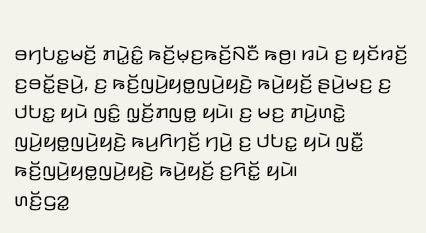ꤋꤚꤝꤢ꤭ꤗꤢꤩ꤬ ꤊꤣꤧ꤭ꤢꤨ꤭ ꤒꤢꤩ꤬ꤗ꤫ꤢ꤬ꤒꤢꤩ꤬ꤡꤢꤪ ꤒꤥ꤬꤯ ꤙꤣꤧ ꤢ꤬ ꤟꤢꤩꤙꤢꤩ꤬ ꤢ꤬ꤋꤢꤩ꤭ꤔꤣꤧ꤬, ꤢ꤬ ꤒꤢꤩ꤬ꤜꤣꤧ꤬ꤟꤥ꤭ꤜꤣꤧ꤬ꤟꤢꤧ꤬ ꤒꤣꤧ꤬ꤟꤢꤩ꤬ ꤔꤣꤧ꤬ꤗꤢ꤬ ꤢ꤬ ꤓꤝꤢ꤭ ꤟꤣꤧ ꤜꤢꤨ꤭ ꤜ꤫ꤢꤩ꤬ꤊꤜꤥ꤭ ꤟꤣꤧ꤯ ꤢ꤬ ꤗꤢ꤬ ꤊꤣꤧ꤬ꤛꤢꤧ꤭ ꤜꤣꤧ꤬ꤟꤥ꤭ꤜꤣꤧ꤬ꤟꤢꤧ꤬ ꤒꤣ꤬ꤖꤚꤢꤩ꤬ ꤚꤣꤧ꤬ ꤢ꤬ ꤓꤝꤢ꤭ ꤟꤣꤧ ꤜꤢꤪ꤭ ꤒꤢꤩ꤬ꤜꤣꤧ꤬ꤟꤥ꤭ꤜꤣꤧ꤬ꤟꤢꤧ꤬ ꤒꤣꤧ꤬ꤟꤢꤩ꤬ ꤢ꤬ꤖꤢꤩ꤭ ꤟꤣꤧ꤯
ꤛꤢꤩ꤬ꤞꤤ꤭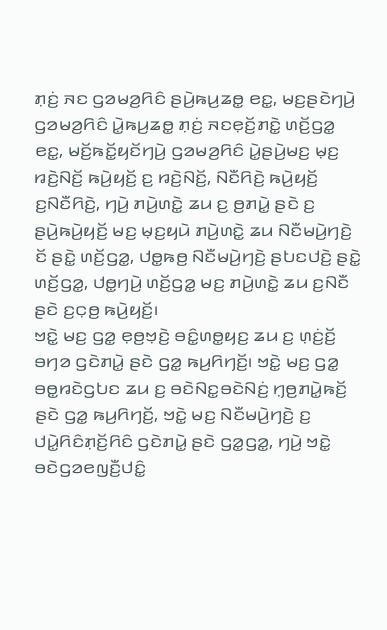ꤊ꤫ꤢꤦ꤬ ꤏꤢ ꤞꤤꤗꤤ꤬ꤖꤢꤨ ꤔꤣꤧ꤬ꤒꤣ꤬ꤘꤥ꤭ ꤕꤢ꤭, ꤗꤢ꤬ꤔꤢꤧꤚꤣꤧ꤬ ꤞꤤꤗꤤ꤬ꤖꤢꤨ ꤣꤧ꤭ꤒꤣ꤬ꤘꤥ꤭ ꤊ꤫ꤢꤦ꤬ ꤏꤢꤕ꤫ꤢꤩ꤬ꤊꤢꤧ꤭ ꤛꤢꤩ꤬ꤞꤤ꤭ ꤕꤢ꤭, ꤗꤢꤩ꤬ꤒꤢꤩ꤭ꤟꤢꤩꤚꤣꤧ꤬ ꤞꤤꤗꤤ꤬ꤖꤢꤨ ꤣꤧ꤭ꤔꤣꤧ꤬ꤗꤢ꤬ ꤗ꤫ꤢ꤬ ꤙꤢꤧ꤬ꤡꤢꤩ꤬ ꤒꤣꤧ꤬ꤟꤢꤩ꤬ ꤢ꤬ ꤙꤢꤧ꤬ꤡꤢꤩ꤬, ꤡꤢꤪꤖꤢꤧ꤬ ꤒꤣꤧ꤬ꤟꤢꤩ꤬ ꤢ꤬ꤡꤢꤪꤖꤢꤧ꤬, ꤚꤣꤧ꤬ ꤊꤣꤧ꤬ꤛꤢꤧ꤭ ꤘꤣ ꤢ꤬ ꤥ꤬ꤊꤣꤧ꤭ ꤔꤢꤧ ꤢ꤬ ꤔꤣꤧ꤬ꤒꤣꤧ꤬ꤟꤢꤩ꤬ ꤗꤢ꤬ ꤗ꤫ꤢ꤬ꤟꤣꤧ ꤊꤣꤧ꤬ꤛꤢꤧ꤭ ꤘꤣ ꤡꤢꤪꤗꤣꤧ꤬ꤚꤢꤧ꤬ ꤢꤩ ꤔꤢꤧ꤭ ꤛꤢꤩ꤬ꤞꤤ꤭, ꤓꤥ꤭ꤒꤥ꤬ ꤡꤢꤪꤗꤣꤧ꤬ꤚꤢꤧ꤬ ꤔꤝꤢꤓꤢꤧ꤬ ꤔꤢꤧ꤭ ꤛꤢꤩ꤬ꤞꤤ꤭, ꤓꤥ꤭ꤚꤣꤧ꤬ ꤛꤢꤩ꤬ꤞꤤ꤭ ꤗꤢ꤬ ꤊꤣꤧ꤬ꤛꤢꤧ꤭ ꤘꤣ ꤢ꤬ꤡꤢꤪ ꤔꤢꤧ ꤢ꤬ꤍ꤫ꤥ꤬ ꤒꤣꤧ꤬ꤟꤢꤩ꤬꤯
ꤠꤢꤧ꤭ ꤗꤢ꤬ ꤞꤤ꤭ ꤕ꤫ꤥ꤬ꤠ꤫ꤢꤧ꤬ ꤋꤢꤨ꤭ꤛꤥ꤭ꤟꤢ꤬ ꤘꤣ ꤢ꤬ ꤛ꤫ꤢꤦ꤬ꤢꤩ꤬ ꤋꤚꤤ ꤞꤢꤧꤊꤣꤧ꤭ ꤔꤢꤧ ꤞꤤ꤭ ꤒꤣ꤬ꤖꤚꤢꤩ꤬꤯ ꤠꤢꤧ꤭ ꤗꤢ꤬ ꤞꤤ꤭ ꤋꤥ꤭ꤙꤢꤧꤞꤝꤢ ꤘꤣ ꤢ꤬ ꤋꤢꤧꤡꤢ꤭ꤋꤢꤧꤡꤢꤦ꤬ ꤚ꤫ꤥ꤬ꤊꤣꤧ꤭ꤒꤢꤩ꤬ ꤔꤢꤧ ꤞꤤ꤭ ꤒꤣ꤬ꤖꤚꤢꤩ꤬, ꤠꤢꤧ꤭ ꤗꤢ꤬ ꤡꤢꤪꤗꤣꤧ꤬ꤚꤢꤧ꤬ ꤢ꤬ ꤓꤣꤧ꤭ꤖꤢꤨꤊ꤫ꤢꤩ꤬ꤖꤢꤨ ꤞꤢꤧꤊꤣꤧ꤭ ꤔꤢꤧ ꤞꤤ꤭ꤞꤤ꤭, ꤚꤣꤧ꤬ ꤠꤢꤧ꤭ ꤋꤢꤧꤞꤤꤕꤜꤢꤪ꤬ꤓꤢꤨ꤭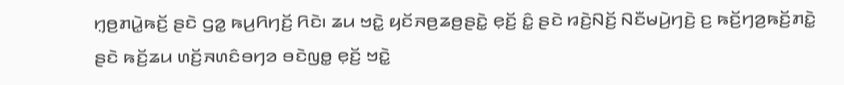ꤚ꤫ꤥ꤬ꤊꤣꤧ꤭ꤒꤢꤩ꤬ ꤔꤢꤧ ꤞꤤ꤭ ꤒꤣ꤬ꤖꤚꤢꤩ꤬ ꤖꤢꤧ꤯ ꤘꤣ ꤠꤢꤧ꤭ ꤟꤢꤩꤏꤥ꤬ꤘꤥ꤬ꤔꤢꤧ꤭ ꤕ꤫ꤢꤩ꤬ ꤢꤨ꤭ ꤔꤢꤧ ꤙꤢꤧ꤬ꤡꤢꤩ꤬ ꤡꤢꤪꤗꤣꤧ꤬ꤚꤢꤧ꤬ ꤢ꤬ ꤒꤢꤩ꤬ꤚꤤ꤬ꤒꤢꤩ꤬ꤊꤢꤧ꤭ ꤔꤢꤧ ꤒꤢꤩ꤬ꤘꤣ ꤛꤢꤩ꤬ꤏꤛꤢꤨꤋꤚꤤ ꤋꤢꤧꤜꤥ꤭ ꤕ꤫ꤢꤩ꤬ ꤠꤢꤧ꤭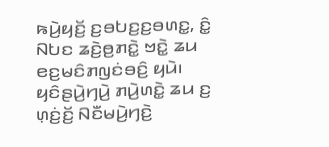ꤒꤣꤧ꤬ꤟꤢꤩ꤬ ꤢ꤬ꤋꤝꤢ꤬ꤢ꤬ꤋꤛꤢ꤭, ꤢꤨ꤭ ꤡꤝꤢ ꤘꤢꤧ꤬ꤥ꤬ꤊꤢꤧ꤭ ꤠꤢꤧ꤭ ꤘꤣ ꤕꤢ꤬ꤗꤢꤨꤊꤜꤢꤦꤋꤢꤨ꤬ ꤟꤣꤧ꤯
ꤟꤢꤨꤔꤣꤧ꤬ꤚꤣꤧ꤬ ꤊꤣꤧ꤬ꤛꤢꤧ꤭ ꤘꤣ ꤢ꤬ ꤛ꤫ꤢꤦ꤬ꤢꤩ꤬ ꤡꤢꤪꤗꤣꤧ꤬ꤚꤢꤧ꤬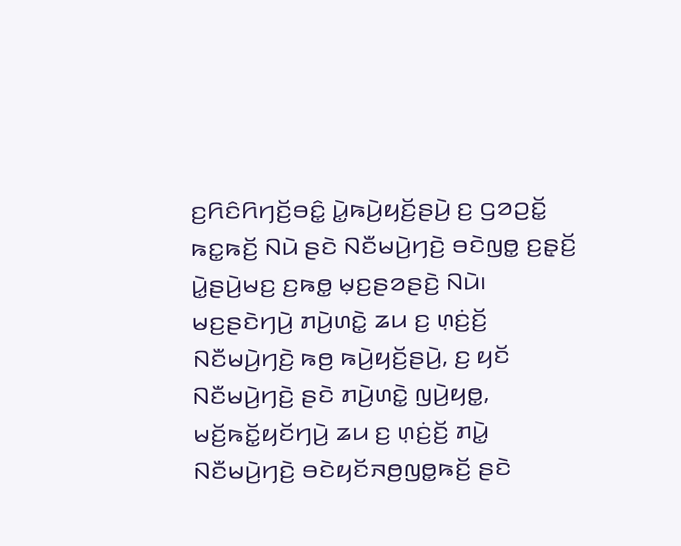ꤢ꤬ꤖꤢꤨꤖꤚꤢꤩ꤬ꤋꤢꤨ꤭ ꤣꤧ꤭ꤒꤣꤧ꤬ꤟꤢꤩ꤬ꤔꤣꤧ꤬ ꤢ꤬ ꤞꤤꤑꤢꤩ꤭ ꤒꤢ꤭ꤒꤢꤩ꤬ ꤡꤣꤧ ꤔꤢꤧ ꤡꤢꤪꤗꤣꤧ꤬ꤚꤢꤧ꤬ ꤋꤢꤧꤜꤥ꤭ ꤢ꤬ꤔ꤫ꤢꤩ꤬ ꤣꤧ꤭ꤔꤣꤧ꤬ꤗꤢ꤬ ꤢ꤬ꤒꤥ꤭ ꤗ꤫ꤢ꤬ꤔꤤꤔꤢꤧ꤬ ꤡꤣꤧ꤯ ꤗꤢ꤬ꤔꤢꤧꤚꤣꤧ꤬ ꤊꤣꤧ꤬ꤛꤢꤧ꤭ ꤘꤣ ꤢ꤬ ꤛ꤫ꤢꤦ꤬ꤢꤩ꤬ ꤡꤢꤪꤗꤣꤧ꤬ꤚꤢꤧ꤬ ꤒꤥ꤬ ꤒꤣꤧ꤬ꤟꤢꤩ꤬ꤔꤣꤧ꤬, ꤢ꤬ ꤟꤢꤩ ꤡꤢꤪꤗꤣꤧ꤬ꤚꤢꤧ꤬ ꤔꤢꤧ ꤊꤣꤧ꤬ꤛꤢꤧ꤭ ꤜꤣꤧ꤬ꤟꤥ꤭, ꤗꤢꤩ꤬ꤒꤢꤩ꤭ꤟꤢꤩꤚꤣꤧ꤬ ꤘꤣ ꤢ꤬ ꤛ꤫ꤢꤦ꤬ꤢꤩ꤬ ꤊꤣꤧ꤭ ꤡꤢꤪꤗꤣꤧ꤬ꤚꤢꤧ꤬ ꤋꤢꤧꤟꤢꤩꤏꤥ꤬ꤜꤥ꤭ꤒꤢꤩ꤬ ꤔꤢꤧ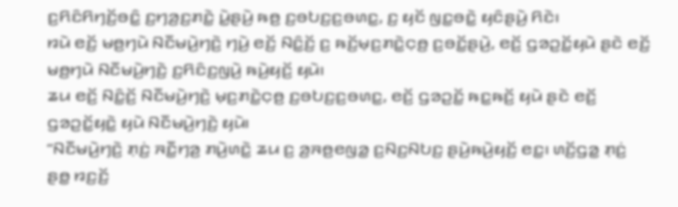ꤢ꤬ꤖꤢꤨꤖꤚꤢꤩ꤬ꤋꤢꤨ꤭ ꤢ꤬ꤚꤤ꤬ꤢ꤬ꤊꤢꤧ꤭ ꤣꤧ꤭ꤔꤣꤧ꤬ ꤒꤥ꤬ ꤢ꤬ꤋꤝꤢ꤬ꤢ꤬ꤋꤛꤢ꤭, ꤢ꤬ ꤟꤢꤩ ꤜꤢ꤭ꤋꤢꤧ꤭ ꤟꤢꤨꤔꤣꤧ꤬ ꤖꤢꤧ꤯
ꤙꤣꤧ ꤕꤢꤩ꤬ ꤗꤥ꤬ꤚꤣꤧ ꤡꤢꤪꤗꤣꤧ꤬ꤚꤢꤧ꤬ ꤚꤣꤧ꤬ ꤕꤢꤩ꤬ ꤡꤢꤨ꤭ꤢꤩ꤬ ꤢ꤬ ꤒꤢꤩ꤬ꤗ꤫ꤢ꤬ꤊꤢꤧ꤭ꤍ꤫ꤥ꤬ ꤢ꤬ꤋꤢꤩ꤭ꤔꤣꤧ꤬, ꤕꤢꤩ꤬ ꤞꤤꤑꤢꤩ꤭ꤟꤣꤧ ꤔꤢꤧ ꤕꤢꤩ꤬ ꤗꤥ꤬ꤚꤣꤧ ꤡꤢꤪꤗꤣꤧ꤬ꤚꤢꤧ꤬ ꤢ꤬ꤖꤢꤨꤢ꤬ꤜꤣꤧ꤬ ꤒꤣꤧ꤬ꤟꤢꤩ꤬ ꤟꤣꤧ꤯
ꤘꤣ ꤕꤢꤩ꤬ ꤡꤢꤨ꤭ꤢꤩ꤬ ꤡꤢꤪꤗꤣꤧ꤬ꤚꤢꤧ꤬ ꤗ꤫ꤢ꤬ꤊꤢꤧ꤭ꤍ꤫ꤥ꤬ ꤢ꤬ꤋꤝꤢ꤬ꤢ꤬ꤋꤛꤢ꤭, ꤕꤢꤩ꤬ ꤞꤤꤑꤢꤩ꤭ ꤒꤢ꤭ꤒꤢꤩ꤬ ꤟꤣꤧ ꤔꤢꤧ ꤕꤢꤩ꤬ ꤞꤤꤑꤢꤩ꤭ꤟꤢꤧ꤭ ꤟꤣꤧ ꤡꤢꤪꤗꤣꤧ꤬ꤚꤢꤧ꤬ ꤟꤣꤧ꤯
“ꤡꤢꤪꤗꤣꤧ꤬ꤚꤢꤧ꤬ ꤊ꤫ꤢꤦ꤬ ꤏꤢꤪ꤭ꤚꤤ꤬ ꤊꤣꤧ꤬ꤛꤢꤧ꤭ ꤘꤣ ꤢ꤬ ꤤ꤬ꤏꤥ꤬ꤕꤜꤤ꤭ ꤢ꤬ꤡꤢ꤬ꤡꤝꤢ꤬ ꤔꤣꤧ꤬ꤒꤣꤧ꤬ꤟꤢꤩ꤬ ꤕꤢ꤭꤯ ꤛꤢꤩ꤬ꤞꤤ꤭ ꤊ꤫ꤢꤦ꤬ ꤔꤥ꤭ ꤙꤢ꤬ꤢꤩ꤬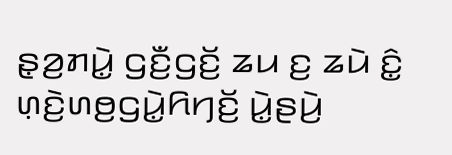ꤔ꤫ꤤ꤬ꤊꤣꤧ꤭ ꤞꤢꤪ꤬ꤞꤢꤩ꤬ ꤘꤣ ꤢ꤬ ꤘꤣꤧ ꤢꤨ꤭ ꤛ꤫ꤢꤧ꤬ꤛꤥ꤬ꤞꤣꤧ꤭ꤖꤚꤢꤩ꤬ ꤣꤧ꤭ꤔꤣꤧ꤬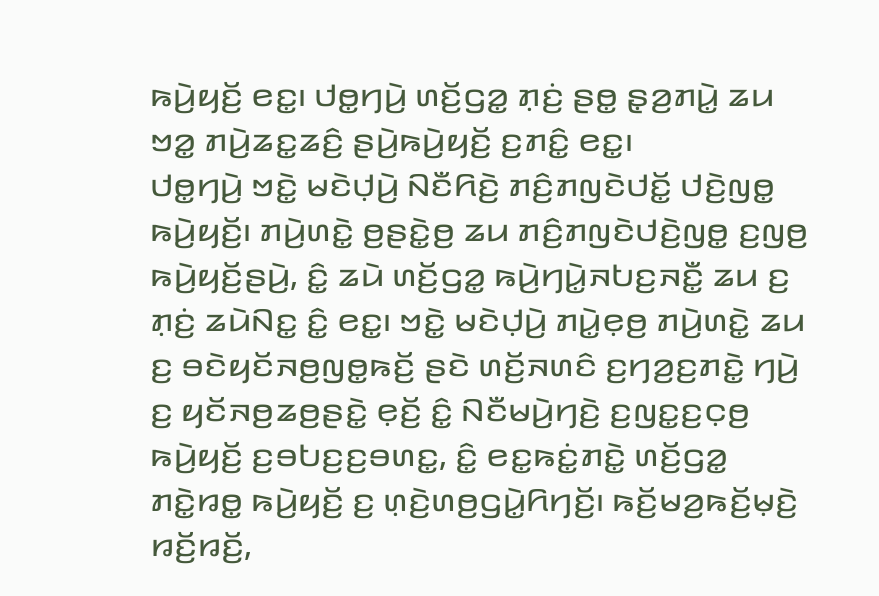ꤒꤣꤧ꤬ꤟꤢꤩ꤬ ꤕꤢ꤭꤯ ꤓꤥ꤭ꤚꤣꤧ꤬ ꤛꤢꤩ꤬ꤞꤤ꤭ ꤊ꤫ꤢꤦ꤬ ꤔꤥ꤭ ꤔ꤫ꤤ꤬ꤊꤣꤧ꤭ ꤘꤣ ꤠꤤ꤭ ꤊꤣꤧ꤬ꤘꤢ꤭ꤘꤢꤨ꤬ ꤔꤣꤧ꤬ꤒꤣꤧ꤬ꤟꤢꤩ꤬ ꤢ꤬ꤊꤢꤨ꤭ ꤕꤢ꤭꤯
ꤓꤥ꤭ꤚꤣꤧ꤬ ꤠꤢꤧ꤭ ꤗꤢꤧꤓ꤫ꤣꤧ꤬ ꤡꤢꤪꤖꤢꤧ꤬ ꤊꤢꤨ꤬ꤊꤜꤢꤧꤓꤢꤩ꤭ ꤓꤢꤧ꤬ꤜꤥ꤭ ꤒꤣꤧ꤬ꤟꤢꤩ꤬꤯ ꤊꤣꤧ꤬ꤛꤢꤧ꤭ ꤥ꤬ꤔꤢꤧ꤭ꤥ꤬ ꤘꤣ ꤊꤢꤨ꤬ꤊꤜꤢꤧꤓꤢꤧ꤬ꤜꤥ꤭ ꤢ꤬ꤜꤥ꤬ ꤒꤣꤧ꤬ꤟꤢꤩ꤬ꤔꤣꤧ꤬, ꤢꤨ꤭ ꤘꤣꤧ ꤛꤢꤩ꤬ꤞꤤ꤭ ꤒꤣꤧ꤬ꤚꤣꤧ꤭ꤏꤝꤢ꤬ꤏꤢꤪ꤭ ꤘꤣ ꤢ꤬ ꤊ꤫ꤢꤦ꤬ ꤘꤣꤧꤡꤢ꤭ ꤢꤨ꤭ ꤕꤢ꤭꤯ ꤠꤢꤧ꤭ ꤗꤢꤧꤓ꤫ꤣꤧ꤬ ꤊꤣꤧ꤭ꤕ꤫ꤥ꤬ ꤊꤣꤧ꤬ꤛꤢꤧ꤭ ꤘꤣ ꤢ꤬ ꤋꤢꤧꤟꤢꤩꤏꤥ꤬ꤜꤥ꤭ꤒꤢꤩ꤬ ꤔꤢꤧ ꤛꤢꤩ꤬ꤏꤛꤢꤨ ꤢ꤬ꤚꤤ꤬ꤢ꤬ꤊꤢꤧ꤭ ꤚꤣꤧ꤬ ꤢ꤬ ꤟꤢꤩꤏꤥ꤬ꤘꤥ꤬ꤔꤢꤧ꤭ ꤕ꤫ꤢꤩ꤬ ꤢꤨ꤭ ꤡꤢꤪꤗꤣꤧ꤬ꤚꤢꤧ꤬ ꤢ꤬ꤜꤢ꤭ꤢ꤬ꤍ꤫ꤥ꤬ ꤒꤣꤧ꤬ꤟꤢꤩ꤬ ꤢ꤬ꤋꤝꤢ꤬ꤢ꤬ꤋꤛꤢ꤭, ꤢꤨ꤭ ꤕꤢ꤭ꤒꤢꤦ꤭ꤊꤢꤧ꤭ ꤛꤢꤩ꤬ꤞꤤ꤭ ꤊꤢꤧ꤭ꤙꤥ꤭ ꤒꤣꤧ꤬ꤟꤢꤩ꤬ ꤢ꤬ ꤛ꤫ꤢꤧ꤬ꤛꤥ꤬ꤞꤣꤧ꤭ꤖꤚꤢꤩ꤬꤯ ꤒꤢꤩ꤬ꤗꤤ꤬ꤒꤢꤩ꤬ꤗ꤫ꤢꤧ꤬ ꤙꤢꤩ꤬ꤙꤢꤩ꤬,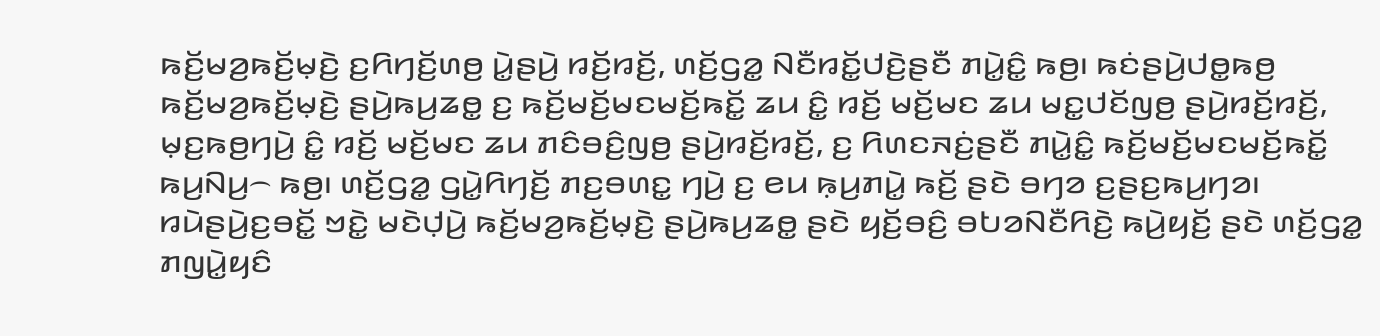ꤒꤢꤩ꤬ꤗꤤ꤬ꤒꤢꤩ꤬ꤗ꤫ꤢꤧ꤬ ꤢ꤬ꤖꤚꤢꤩ꤬ꤛꤥ꤬ ꤣꤧ꤭ꤔꤣꤧ꤬ ꤙꤢꤩ꤬ꤙꤢꤩ꤬, ꤛꤢꤩ꤬ꤞꤤ꤭ ꤡꤢꤪꤙꤢꤩ꤭ꤓꤢꤧ꤬ꤔꤢꤪ ꤊꤣꤧ꤭ꤢꤨ꤭ ꤒꤥ꤬꤯ ꤒꤢꤦꤔꤣꤧ꤬ꤓꤥ꤭ꤒꤥ꤬ ꤒꤢꤩ꤬ꤗꤤ꤬ꤒꤢꤩ꤬ꤗ꤫ꤢꤧ꤬ ꤔꤣꤧ꤬ꤒꤣ꤬ꤘꤥ꤭ ꤢ꤬ ꤒꤢꤩ꤬ꤗꤢꤩ꤬ꤗꤢꤗꤢꤩ꤬ꤒꤢꤩ꤭ ꤘꤣ ꤢꤨ꤭ ꤙꤢꤩ꤬ ꤗꤢꤩ꤬ꤗꤢ ꤘꤣ ꤗꤢ꤭ꤓꤢꤩꤜꤥ꤬ ꤔꤣꤧ꤬ꤙꤢꤩ꤬ꤙꤢꤩ꤬, ꤗ꤫ꤢ꤬ꤒꤥ꤬ꤚꤣꤧ꤬ ꤢꤨ꤭ ꤙꤢꤩ꤬ ꤗꤢꤩ꤬ꤗꤢ ꤘꤣ ꤊꤢꤨꤋꤢꤨ꤬ꤜꤥ꤬ ꤔꤣꤧ꤬ꤙꤢꤩ꤬ꤙꤢꤩ꤬, ꤢ꤬ ꤖꤛꤢꤏꤢꤦ꤬ꤔꤢꤪ ꤊꤣꤧ꤭ꤢꤨ꤭ ꤒꤢꤩ꤬ꤗꤢꤩ꤬ꤗꤢꤗꤢꤩ꤬ꤒꤢꤩ꤭ ꤒꤣ꤬ꤡꤣ꤬꤮ ꤒꤥ꤬꤯ ꤛꤢꤩ꤬ꤞꤤ꤭ ꤞꤣꤧ꤭ꤖꤚꤢꤩ꤬ ꤊꤢ꤬ꤋꤛꤢ꤭ ꤚꤣꤧ꤬ ꤢ꤬ ꤕꤣ ꤒ꤫ꤣ꤬ꤊꤣꤧ꤭ ꤒꤢꤩ꤬ ꤔꤢꤧ ꤋꤚꤤ ꤢ꤬ꤔꤢ꤬ꤒꤣ꤬ꤚꤤ꤯
ꤙꤣꤧꤔꤣꤧ꤬ꤢ꤬ꤋꤢꤩ꤭ ꤠꤢꤧ꤭ ꤗꤢꤧꤓ꤫ꤣꤧ꤬ ꤒꤢꤩ꤬ꤗꤤ꤬ꤒꤢꤩ꤬ꤗ꤫ꤢꤧ꤬ ꤔꤣꤧ꤬ꤒꤣ꤬ꤘꤥ꤭ ꤔꤢꤧ ꤟꤢꤩ꤬ꤋꤢꤨ꤬ ꤋꤝꤤꤡꤢꤪꤖꤢꤧ꤬ ꤒꤣꤧ꤬ꤟꤢꤩ꤬ ꤔꤢꤧ ꤛꤢꤩ꤬ꤞꤤ꤭ ꤊꤜꤣꤧ꤭ꤟꤢꤨ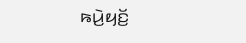ꤒꤣꤧ꤬ꤟꤢꤩ꤬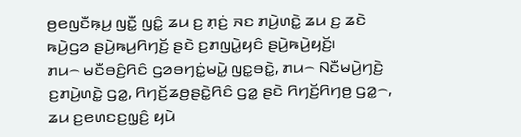ꤥ꤬ꤕꤜꤢꤪꤒ꤫ꤣ꤬ ꤜꤢꤪ꤭ ꤜꤢꤨ꤭ ꤘꤣ ꤢ꤬ ꤊ꤫ꤢꤦ꤬ ꤏꤢ ꤊꤣꤧ꤬ꤛꤢꤧ꤭ ꤘꤣ ꤢ꤬ ꤘꤢꤧ ꤒꤣꤧ꤬ꤞꤤ ꤔꤣꤧ꤬ꤒꤣ꤬ꤖꤚꤢꤩ꤬ ꤔꤢꤧ ꤢ꤬ꤊꤜꤣꤧ꤭ꤟꤢꤨ ꤔꤣꤧ꤬ꤒꤣꤧ꤬ꤟꤢꤩ꤬꤯
ꤊꤣ꤮ ꤗꤢꤪꤋꤢꤨ꤬ꤖꤢꤨ ꤞꤤꤋꤚꤢꤦ꤭ꤗꤣꤧ꤭ ꤜꤢ꤭ꤋꤢꤧ꤭, ꤊꤣ꤮ ꤡꤢꤪꤗꤣꤧ꤬ꤚꤢꤧ꤬ ꤢ꤬ꤊꤣꤧ꤬ꤛꤢꤧ꤭ ꤞꤤ꤭, ꤖꤚꤢꤩ꤬ꤘꤥ꤬ꤔꤢꤧ꤭ꤖꤢꤨ ꤞꤤ꤭ ꤔꤢꤧ ꤖꤚꤢꤩ꤬ꤖꤚꤥ꤬ ꤞꤤ꤭꤮, ꤘꤣ ꤢ꤬ꤕꤛꤢꤢ꤬ꤜ꤫ꤢꤨ꤬ ꤟꤣꤧ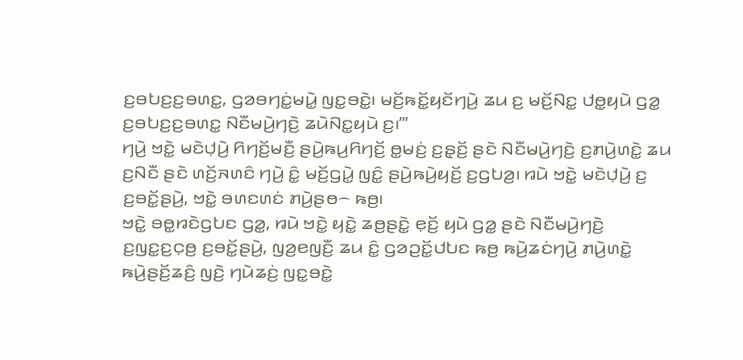ꤢ꤬ꤋꤝꤢ꤬ꤢ꤬ꤋꤛꤢ꤭, ꤞꤤꤋꤚꤢꤦ꤭ꤗꤣꤧ꤭ ꤜꤢ꤭ꤋꤢꤧ꤭꤯ ꤗꤢꤩ꤬ꤒꤢꤩ꤭ꤟꤢꤩꤚꤣꤧ꤬ ꤘꤣ ꤢ꤬ ꤗꤢꤩ꤬ꤡꤢ꤭ ꤓꤥ꤭ꤟꤣꤧ ꤞꤤ꤭ ꤢ꤬ꤋꤝꤢ꤬ꤢ꤬ꤋꤛꤢ꤭ ꤡꤢꤪꤗꤣꤧ꤬ꤚꤢꤧ꤬ ꤘꤣꤧꤡꤢ꤭ꤟꤣꤧ ꤢ꤬꤯’”
ꤚꤣꤧ꤬ ꤠꤢꤧ꤭ ꤗꤢꤧꤓ꤫ꤣꤧ꤬ ꤖꤚꤢꤩ꤬ꤗꤢꤪ꤬ ꤔꤣꤧ꤬ꤒꤣ꤬ꤖꤚꤢꤩ꤬ ꤥ꤭ꤗꤢꤦ꤬ ꤢ꤬ꤔ꤫ꤢꤩ꤬ ꤔꤢꤧ ꤡꤢꤪꤗꤣꤧ꤬ꤚꤢꤧ꤬ ꤢ꤬ꤊꤣꤧ꤬ꤛꤢꤧ꤭ ꤘꤣ ꤢ꤬ꤡꤢꤪ ꤔꤢꤧ ꤛꤢꤩ꤬ꤏꤛꤢꤨ ꤚꤣꤧ꤬ ꤢꤨ꤭ ꤗꤢꤩ꤬ꤞꤣꤧ꤭ ꤜꤢꤨ꤭ ꤔꤣꤧ꤬ꤒꤣꤧ꤬ꤟꤢꤩ꤬ ꤢ꤬ꤞꤝꤤ꤬꤯ ꤙꤣꤧ ꤠꤢꤧ꤭ ꤗꤢꤧꤓ꤫ꤣꤧ꤬ ꤢ꤬ ꤢ꤬ꤋꤢꤩ꤭ꤔꤣꤧ꤬, ꤠꤢꤧ꤭ ꤋꤛꤢꤛꤢꤦ ꤊꤣꤧ꤬ꤔꤥ꤮ ꤒꤥ꤬꤯
ꤠꤢꤧ꤭ ꤋꤥ꤭ꤙꤢꤧꤞꤝꤢ ꤞꤤ꤭, ꤙꤣꤧ ꤠꤢꤧ꤭ ꤟꤢꤧ꤭ ꤘꤥ꤬ꤔꤢꤧ꤭ ꤕ꤫ꤢꤩ꤬ ꤟꤣꤧ ꤞꤤ꤭ ꤔꤢꤧ ꤡꤢꤪꤗꤣꤧ꤬ꤚꤢꤧ꤬ ꤢ꤬ꤜꤢ꤭ꤢ꤬ꤍ꤫ꤥ꤬ ꤢ꤬ꤋꤢꤩ꤭ꤔꤣꤧ꤬, ꤜꤤ꤬ꤕꤜꤢꤪ꤬ ꤘꤣ ꤢꤨ꤭ ꤞꤤꤑꤢꤩ꤭ꤓꤝꤢ ꤒꤥ꤬ ꤒꤣꤧ꤬ꤘꤢꤦꤚꤣꤧ꤬ ꤊꤣꤧ꤬ꤛꤢꤧ꤭ ꤒꤣꤧ꤬ꤔꤢꤩ꤬ꤘꤢꤨ꤬ ꤜꤢꤧ꤬ ꤚꤣꤧꤘꤢꤦ꤬ ꤜꤢ꤭ꤋꤢꤧ꤭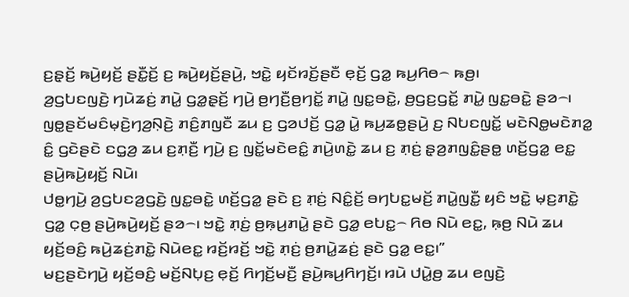ꤢ꤬ꤔ꤫ꤢꤩ꤬ ꤒꤣꤧ꤬ꤟꤢꤩ꤬ ꤔꤢꤪ꤭ꤢꤩ꤬ ꤢ꤬ ꤒꤣꤧ꤬ꤟꤢꤩ꤬ꤔꤣꤧ꤬, ꤠꤢꤧ꤭ ꤟꤢꤩꤙꤢꤩ꤬ꤔꤢꤪ ꤕ꤫ꤢꤩ꤬ ꤞꤤ꤭ ꤒꤣ꤬ꤖꤥ꤮ ꤒꤥ꤬꤯
ꤤ꤬ꤞꤝꤢꤜꤢꤧ꤬ ꤚꤣꤧꤘꤢꤦ꤬ ꤊꤣꤧ꤭ ꤞꤤ꤭ꤔ꤫ꤢꤩ꤬ ꤚꤣꤧ꤬ ꤥ꤬ꤚꤢꤪ꤬ꤥ꤬ꤚꤢꤩ꤭ ꤊꤣꤧ꤭ ꤜꤢ꤭ꤋꤢꤧ꤭, ꤥ꤬ꤞꤢ꤬ꤞꤢꤩ꤭ ꤊꤣꤧ꤭ ꤜꤢ꤭ꤋꤢꤧ꤭ ꤔꤤ꤮꤯ ꤜꤥ꤭ꤔꤢꤩꤗꤢꤨꤗ꤫ꤢꤧ꤬ꤚꤤ꤬ꤡ꤫ꤢꤧ꤬ ꤊꤢꤨ꤬ꤊꤜꤢꤪ ꤘꤣ ꤢ꤬ ꤞꤤꤓꤢꤩ꤬ ꤞꤤ꤭ ꤣꤧ꤭ ꤒꤣ꤬ꤘꤥ꤭ꤔꤣꤧ꤬ ꤢ꤬ ꤡꤝꤢꤜꤢꤩ꤭ ꤗꤢꤧꤡꤥ꤭ꤗꤢꤧꤊꤤ꤭ ꤢꤨ꤭ ꤞꤢꤧꤔꤢꤧ ꤢꤞ꤫ꤤ꤬ ꤘꤣ ꤢ꤬ꤊ꤫ꤢꤪ꤬ ꤚꤣꤧ꤬ ꤢ꤬ ꤜꤢꤩ꤭ꤗꤢꤧꤕꤢꤨ꤭ ꤊꤣꤧ꤬ꤛꤢꤧ꤭ ꤘꤣ ꤢ꤬ ꤊ꤫ꤢꤦ꤬ ꤔ꤫ꤤ꤬ꤊꤜꤢꤨ꤭ꤔꤥ꤭ ꤛꤢꤩ꤬ꤞꤤ꤭ ꤕꤢ꤭ ꤔꤣꤧ꤬ꤒꤣꤧ꤬ꤟꤢꤩ꤬ ꤡꤣꤧ꤯
ꤓꤥ꤭ꤚꤣꤧ꤬ ꤤ꤬ꤞꤝꤢꤤ꤬ꤞꤢꤧ꤬ ꤜꤢ꤭ꤋꤢꤧ꤭ ꤛꤢꤩ꤬ꤞꤤ꤭ ꤔꤢꤧ ꤢ꤬ ꤊ꤫ꤢꤦ꤬ ꤡꤢꤨ꤭ꤢꤩ꤬ ꤋꤚꤝꤢ꤭ꤗꤢꤩ꤬ ꤊꤣꤧ꤭ꤜꤢꤪ꤭ ꤟꤢꤨ ꤠꤢꤧ꤭ ꤗ꤫ꤢ꤬ꤊꤢꤧ꤭ ꤞꤤ꤭ ꤍ꤫ꤥ꤬ ꤔꤣꤧ꤬ꤒꤣꤧ꤬ꤟꤢꤩ꤬ ꤔꤤ꤮꤯ ꤠꤢꤧ꤭ ꤊ꤫ꤢꤦ꤬ ꤥ꤬ꤒ꤫ꤣ꤬ꤊꤣꤧ꤭ ꤔꤢꤧ ꤞꤤ꤭ ꤕꤝꤢ꤭꤮ ꤖꤥ ꤡꤣꤧ ꤕꤢ꤭, ꤒ꤫ꤥ꤬ ꤡꤣꤧ ꤘꤣ ꤟꤢꤩ꤬ꤋꤢꤨ꤬ ꤒꤣꤧ꤬ꤘꤢꤦ꤬ꤊꤢꤧ꤭ ꤡꤣꤧꤕꤢ꤭ ꤙꤢꤩ꤬ꤙꤢꤩ꤬ ꤠꤢꤧ꤭ ꤊ꤫ꤢꤦ꤬ ꤥ꤬ꤊꤣꤧ꤭ꤘꤢꤦ꤬ ꤔꤢꤧ ꤞꤤ꤭ ꤕꤢ꤭꤯”
ꤗꤢ꤬ꤔꤢꤧꤚꤣꤧ꤬ ꤟꤢꤩ꤬ꤋꤢꤨ꤬ ꤗꤢꤩ꤬ꤡꤝ꤫ꤢ꤬ ꤕ꤫ꤢꤩ꤬ ꤖꤚꤢꤩ꤬ꤗꤢꤪ꤬ ꤔꤣꤧ꤬ꤒꤣ꤬ꤖꤚꤢꤩ꤬꤯ ꤙꤣꤧ ꤓꤣꤧ꤭ꤥ꤬ ꤘꤣ ꤕꤜꤢꤧ꤬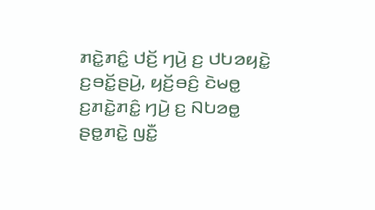ꤊꤢꤧ꤭ꤊꤢꤨ꤭ ꤓꤢꤩ꤬ ꤚꤣꤧ꤬ ꤢ꤬ ꤓꤝꤤꤟꤢꤧ꤭ ꤢ꤬ꤋꤢꤩ꤭ꤔꤣꤧ꤬, ꤟꤢꤩ꤬ꤋꤢꤨ꤬ ꤢꤧꤗꤥ꤭ ꤢ꤬ꤊꤢꤧ꤭ꤊꤢꤨ꤭ ꤚꤣꤧ꤬ ꤢ꤬ ꤡꤝꤤꤥ꤭ ꤔꤥ꤭ꤊꤢꤧ꤭ ꤜꤢꤪ꤭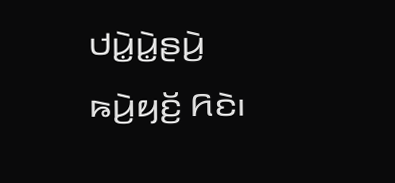ꤓꤣꤧ꤭ꤣꤧ꤭ꤔꤣꤧ꤬ ꤒꤣꤧ꤬ꤟꤢꤩ꤬ ꤖꤢꤧ꤯